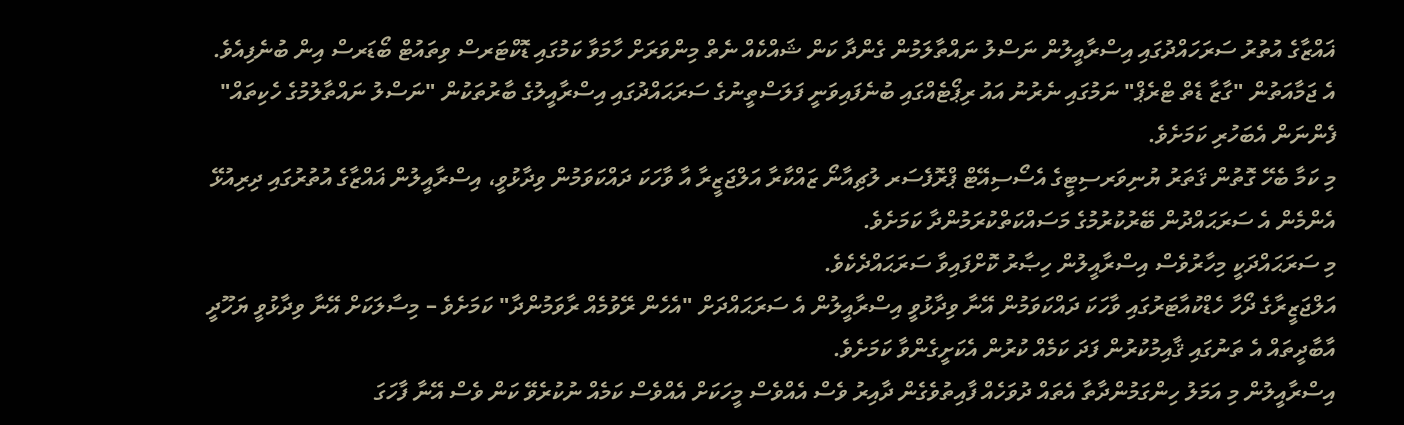ޣައްޒާގެ އުތުރު ސަރަހައްދުގައި އިސްރާއީލުން ނަސްލު ނައްތާލަމުން ގެންދާ ކަން ޝައްކެއް ނެތް މިންވަރަށް ހާމަވާ ކަމުގައި ޑޮކްޓަރސް ވިތައުޓް ބޯޑަރސް އިން ބުނެފިއެވެ.
އެ ޖަމާއަތުން "ގާޒާ ޑެތް ޓްރެޕް" ނަމުގައި ނެރުނު އައު ރިޕޯޓެއްގައި ބުނެފައިވަނީ ފަލަސްތީނުގެ ސަރަޙައްދުގައި އިސްރާއީލުގެ ބާރުތަކުން "ނަސްލު ނައްތާލުމުގެ ހެކިތައް" ފެންނަން އެބަހުރި ކަމަށެވެ.
މި ކަމާ ބެހޭ ގޮތުން ޤަތަރު ޔުނިވަރސިޓީގެ އެސޯސިއޭޓް ޕްރޮފެސަރ ލުޗިއާނޯ ޒައްކާރާ އަލްޖަޒީރާ އާ ވާހަކަ ދައްކަވަމުން ވިދާޅުވީ، އިސްރާއީލުން ޣައްޒާގެ އުތުރުގައި ދިރިއުޅޭ އެންމެން އެ ސަރަޙައްދުން ބޭރުކުރުމުގެ މަސައްކަތްކުރަމުންދާ ކަމަށެވެ.
މި ސަރަޙައްދަކީ މިހާރުވެސް އިސްރާއީލުން ހިޞާރު ކޮށްފައިވާ ސަރަޙައްދެކެވެ.
އަލްޖަޒީރާގެ ދޯހާ ހެޑްކުއާޓަރުގައި ވާހަކަ ދައްކަވަމުން އޭނާ ވިދާޅުވީ އިސްރާއީލުން އެ ސަރަޙައްދަށް "އެހެން ރޭވުމެއް ރާވަމުންދާ" ކަމަށެވެ – މިސާލަކަށް އޭނާ ވިދާޅުވީ ޔަހޫދީ އާބާދީތައް އެ ތަނުގައި ޤާއިމުކުރުން ފަދަ ކަމެއް ކުރުން އެކަށީގެންވާ ކަމަށެވެ.
އިސްރާއީލުން މި އަމަލު ހިންގަމުންދާތާ އެތައް ދުވަހެއް ފާއިތުވެގެން ދާއިރު ވެސް އެއްވެސް މީހަކަށް އެއްވެސް ކަމެއް ނުކުރެވޭ ކަން ވެސް އޭނާ ފާހަގަ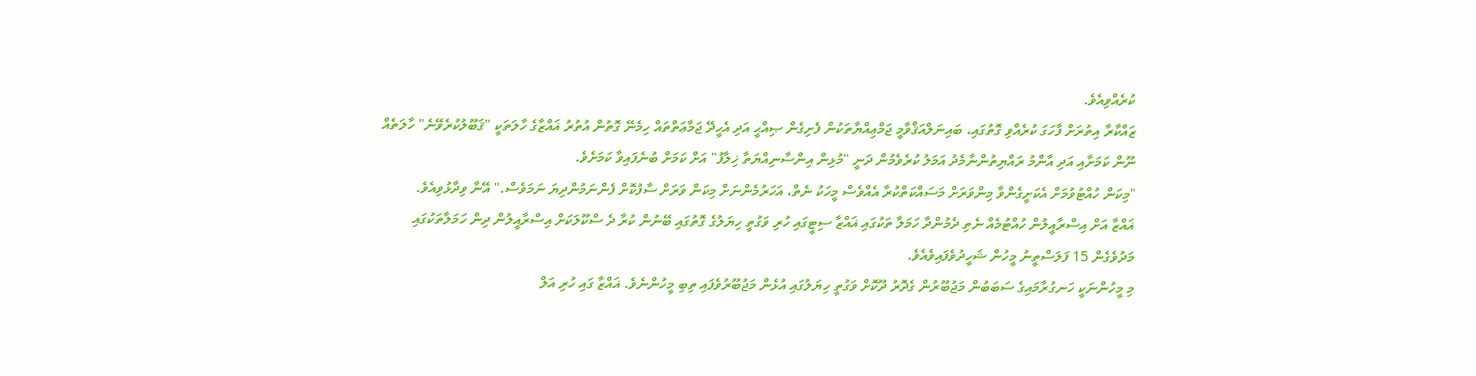ކުރެއްވިއެވެ.
ޒައްކާރާ އިތުރަށް ފާހަގަ ކުރެއްވި ގޮތުގައި، ބައިނަލްއަޤްވާމީ ޖަމްޢިއްޔާތަކުން ފެށިގެން ޞިއްޙީ އަދި އެހީދޭ ޖަމާޢަތްތައް ހިމެނޭ ގޮތުން އުތުރު ޣައްޒާގެ ހާލަތަކީ "ޤަބޫލުކުރެވޭނެ" ހާލަތެއް ނޫން ކަމަށާއި އަދި އާންމު ރައްޔިތުންނާމެދު އަމަލު ކުރެވެމުން ދަނީ "މުޅިން އިންސާނިއްޔަތާ ޚިލާފު" އަށް ކަމަށް ބުނެފައިވާ ކަމަށެވެ.
"މިކަން ހުއްޓުވުމަށް އެކަށީގެންވާ މިންވަރަށް މަސައްކަތްކުރާ އެއްވެސް މީހަކު ނެތް، އަހަރުމެންނަށް މިކަން ވަރަށް ސާފުކޮށް ފެންނަމުންދިޔަ ނަމަވެސް." އޭނާ ވިދާޅުވިއެވެ.
ޣައްޒާ އަށް އިސްރާއީލުން ހުއްޓުމެއް ނެތި ދެމުންދާ ހަމަލާ ތަކުގައި ޣައްޒާ ސިޓީގައި ހުރި ވަގުތީ ހިޔަލުގެ ގޮތުގައި ބޭނުން ކުރާ ދެ ސްކޫލަކަށް އިސްރާއީލުން ދިން ހަމަލާތަކުގައި މަދުވެގެން 15 ފަލަސްތީނު މީހުން ޝަހީދުވެފައިވެއެވެ.
މި މީހުންނަކީ ހަނގުރާމައިގެ ސަބަބުން މަޖުބޫރުން ގެދޮރު ދޫކޮށް ވަގުތީ ހިޔަލުގައި އުޅެން މަޖުބޫރުވެފައި ތިބި މީހުންނެވެ. ޣައްޒާ ގައި ހުރި އަލް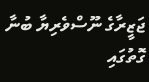ޖަޒީރާގެ ނޫސްވެރިޔާ ބުނާ ގޮތުގައި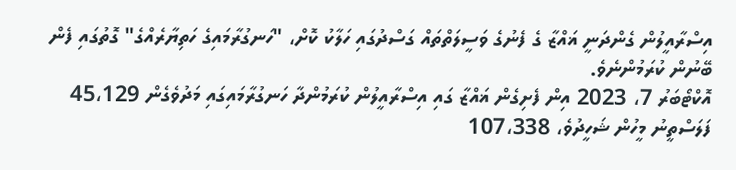އިސްރާއީލުން ގެންދަނީ ޣައްޒާ ގެ ފެނުގެ ވަސީލަތްތައް ގަސްދުގައި ހަލާކު ކޮށް، "ހަނގުރާމައިގެ ހަތިޔާރެއްގެ" ގޮތުގައި ފެން ބޭނުން ކުރަމުންނެވެ.
އޮކްޓޯބަރު 7، 2023 އިން ފެށިގެން ޣައްޒާ ގައި އިސްރާއީލުން ކުރަމުންދާ ހަނގުރާމައިގައި މަދުވެގެން 45،129 ފަލަސްތީނު މީހުން ޝަހީދުވެ، 107،338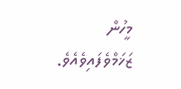މީހުން ޒަޚަމްވެފައިވެއެވެ.